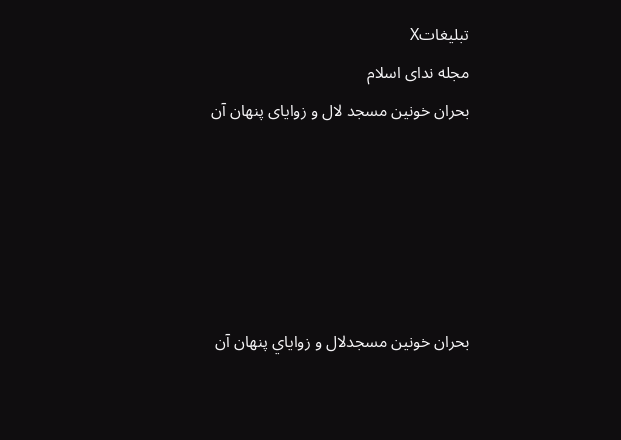تبليغاتX
مجله ندای اسلام
بحران خونین مسجد لال و زوایای پنهان آن





بحران خونين مسجدلال و زواياي پنهان آن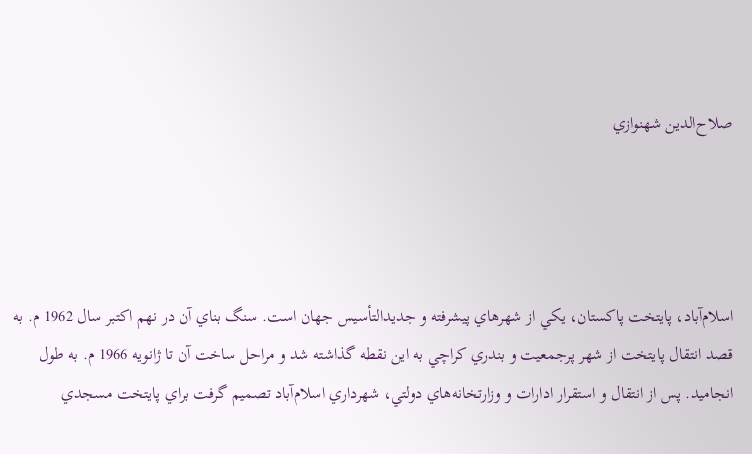صلاح‌الدين شهنوازي




اسلام‌آباد، پايتخت پاكستان، يكي از شهرهاي پيشرفته و جديد‌التأسيس جهان است. سنگ بناي آن در نهم اكتبر سال 1962 م. به قصد انتقال پايتخت از شهر پرجمعيت و بندري كراچي به اين نقطه گذاشته شد و مراحل ساخت آن تا ژانويه 1966 م. به طول انجاميد. پس از انتقال و استقرار ادارات و وزارتخانه‌هاي دولتي، شهرداري اسلام‌آباد تصميم گرفت براي پايتخت مسجدي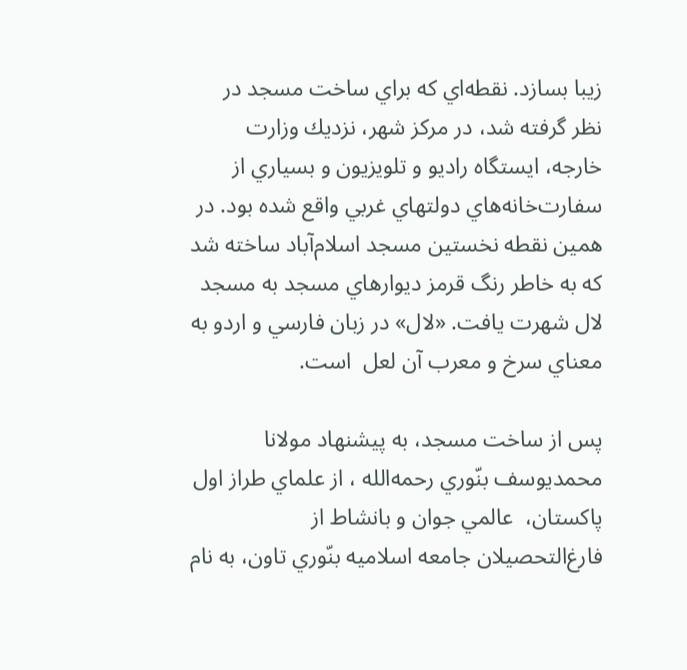زيبا بسازد. نقطه‌اي كه براي ساخت مسجد در نظر گرفته شد، در مركز شهر، نزديك وزارت خارجه، ايستگاه راديو و تلويزيون و بسياري از سفارت‌خانه‌هاي دولتهاي غربي واقع شده بود. در همين نقطه نخستين مسجد اسلام‌آباد ساخته شد كه به خاطر رنگ قرمز ديوارهاي مسجد به مسجد لال شهرت يافت. «لال» در زبان فارسي و اردو به معناي سرخ و معرب آن لعل  است.

پس از ساخت مسجد، به پيشنهاد مولانا محمديوسف بنّوري رحمه‌‌‌الله ، از علماي طراز اول پاكستان،  عالمي جوان و بانشاط از فارغ‌التحصيلان جامعه اسلاميه بنّوري تاون، به نام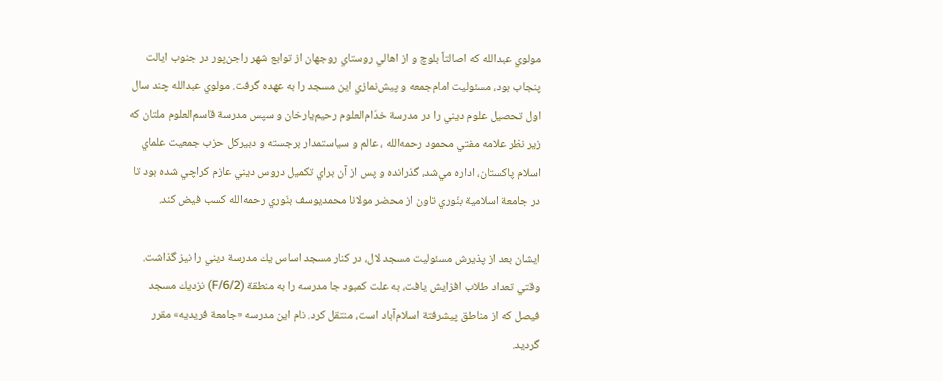مولوي عبدالله كه اصالتاً بلوچ و از اهالي روستاي روجهان از توابع شهر راجن‌پور در جنوب ايالت پنجاب بود، مسئوليت امام‌جمعه و پيش‌نمازي اين مسجد را به عهده گرفت. مولوي عبدالله چند سال اول تحصيل علوم ديني را در مدرسة خدّام‌العلوم رحيم‌يارخان و سپس مدرسة قاسم‌العلوم ملتان كه زير نظر علامه مفتي محمود رحمه‌الله ، عالم و سياستمدار برجسته و دبيركل حزب جمعيت علماي اسلام پاكستان، اداره مي‌شد، گذرانده و پس از آن براي تكميل دروس ديني عازم كراچي شده بود تا در جامعة اسلامية بنّوري تاون از محضر مولانا محمديوسف بنّوري رحمه‌‌‌الله كسب فيض كند.

ايشان بعد از پذيرش مسئوليت مسجد لال، در كنار مسجد اساس يك مدرسة ديني را نيز گذاشت. وقتي تعداد طلاب افزايش يافت، به علت كمبود جا مدرسه را به منطقة (F/6/2) نزديك مسجد فيصل كه از مناطق پيشرفتة اسلام‌آباد است، منتقل كرد. نام اين مدرسه «جامعة فريديه» مقرر گرديد.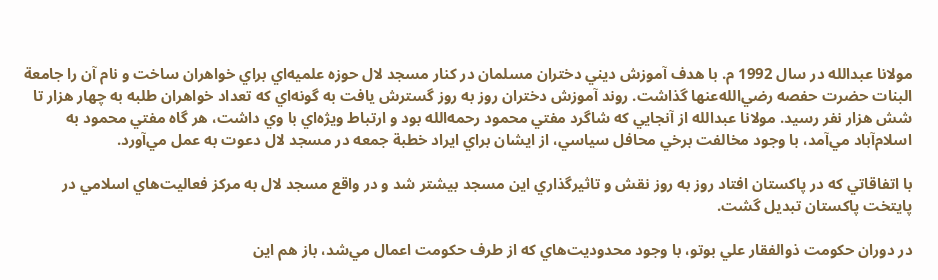مولانا عبدالله در سال 1992 م. با هدف آموزش ديني دختران مسلمان در كنار ‌مسجد لال حوزه‌ علميه‌اي براي خواهران ساخت و نام آن را جامعة البنات حضرت حفصه رضي‌الله‌عنها گذاشت. روند آموزش دختران روز به روز گسترش يافت به گونه‌اي كه تعداد خواهران طلبه به چهار هزار تا شش هزار نفر رسيد. مولانا عبدالله از آنجايي كه شاگرد مفتي محمود رحمه‌الله بود و ارتباط ويژه‌اي با وي داشت، هر گاه مفتي محمود به اسلام‌آباد مي‌آمد، با وجود مخالفت برخي محافل سياسي، از ايشان براي ايراد خطبة جمعه در مسجد لال دعوت به عمل مي‌آورد.

با اتفاقاتي كه در پاكستان ‌افتاد روز به روز نقش و تاثيرگذاري اين مسجد بيشتر ‌شد و در واقع مسجد لال به مركز فعاليت‌هاي اسلامي در پايتخت پاكستان تبديل گشت.

در دوران حكومت ذوالفقار علي بوتو، با وجود محدوديت‌هاي كه از طرف حكومت اعمال مي‌شد، باز هم اين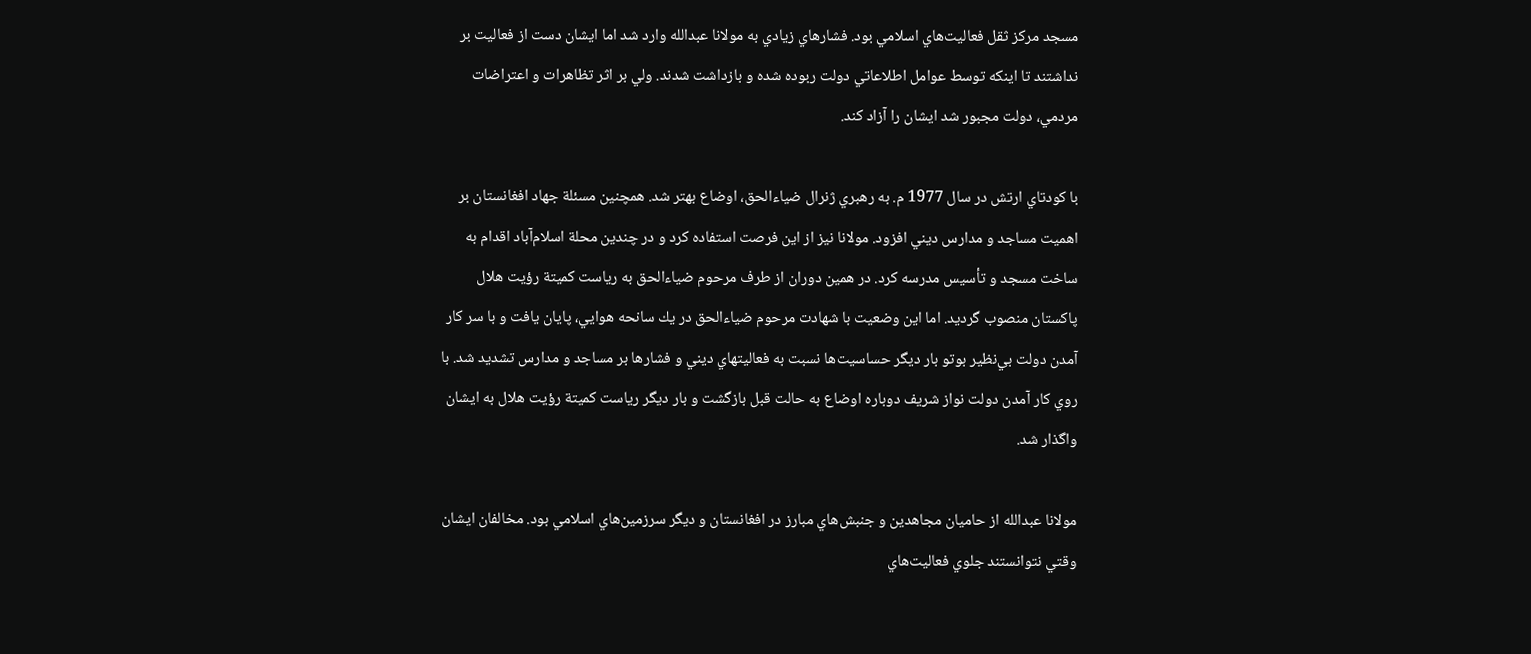مسجد مركز ثقل فعاليت‌هاي اسلامي بود. فشارهاي زيادي به مولانا عبدالله وارد شد اما ايشان دست از فعاليت‌ بر نداشتند تا اينكه توسط عوامل اطلاعاتي دولت ربوده شده و بازداشت شدند. ولي بر اثر تظاهرات و اعتراضات مردمي، دولت مجبور شد ايشان را آزاد كند.

با كودتاي ارتش در سال 1977 م. به رهبري ژنرال ضياءالحق، اوضاع بهتر شد. همچنين مسئلة جهاد افغانستان بر اهميت مساجد و مدارس ديني افزود. مولانا نيز از اين فرصت استفاده كرد و در چندين محلة اسلام‌آباد اقدام به ساخت مسجد و تأسيس مدرسه كرد. در همين دوران از طرف مرحوم ضياءالحق به رياست كميتة رؤيت هلال پاكستان منصوب گرديد. اما اين وضعيت با شهادت مرحوم ضياءالحق در يك سانحه هوايي، پايان يافت و با سر كار آمدن دولت بي‌نظير بوتو بار ديگر حساسيت‌ها نسبت به فعاليتهاي ديني و فشارها بر مساجد و مدارس تشديد شد. با روي كار آمدن دولت نواز شريف دوباره اوضاع به حالت قبل بازگشت و بار ديگر رياست كميتة رؤيت هلال به ايشان واگذار شد.

مولانا عبدالله از حاميان مجاهدين و جنبش‌هاي مبارز در افغانستان و ديگر سرزمين‌هاي اسلامي بود. مخالفان ايشان وقتي نتوانستند جلوي فعاليت‌هاي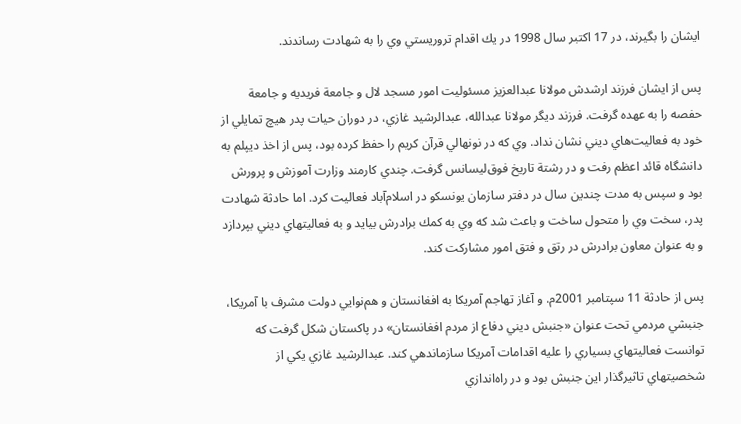ايشان را بگيرند، در 17 اكتبر سال 1998 در يك اقدام تروريستي وي را به شهادت رساندند.

پس از ايشان فرزند ارشدش مولانا عبدالعزيز مسئوليت امور مسجد لال و جامعة فريديه و جامعة حفصه را به عهده گرفت. فرزند ديگر مولانا عبدالله، عبدالرشيد غازي، در دوران حيات پدر هيچ تمايلي از خود به فعاليت‌هاي ديني نشان نداد. وي كه در نونهالي قرآن كريم را حفظ كرده بود، پس از اخذ ديپلم به دانشگاه قائد اعظم رفت و در رشتة تاريخ فوق‌ليسانس گرفت. چندي كارمند وزارت آموزش و پرورش بود و سپس به مدت چندين سال در دفتر سازمان يونسكو در اسلام‌آباد فعاليت كرد. اما حادثة شهادت پدر، سخت وي را متحول ساخت و باعث شد كه وي به كمك برادرش بيايد و به فعاليتهاي ديني بپردازد و به عنوان معاون برادرش در رتق و فتق امور مشاركت كند.

پس از حادثة 11 سپتامبر 2001م. و آغاز تهاجم آمريكا به افغانستان و هم‌نوايي دولت مشرف با آمريكا، جنبشي مردمي تحت عنوان «جنبش ديني دفاع از مردم افغانستان» در پاكستان شكل گرفت كه توانست فعاليتهاي بسياري را عليه اقدامات آمريكا سازماندهي كند. عبدالرشيد غازي يكي از شخصيتهاي تاثيرگذار اين جنبش بود و در راه‌اندازي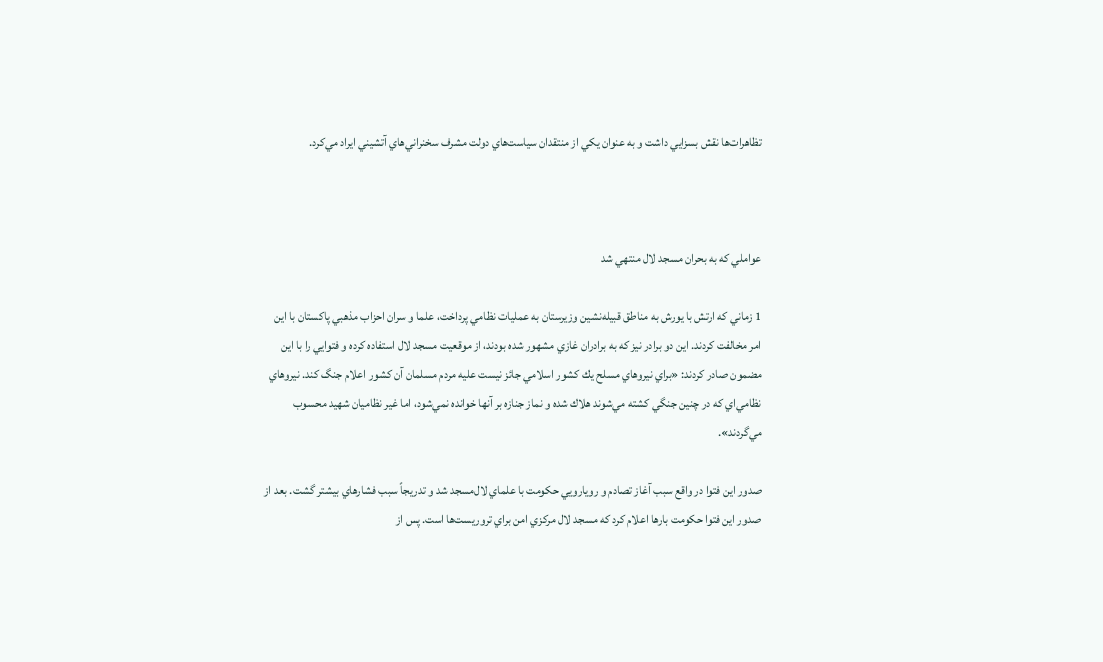تظاهرات‌ها نقش بسزايي داشت و به عنوان يكي از منتقدان سياست‌هاي دولت مشرف سخنراني‌هاي آتشيني ايراد مي‌كرد.



عواملي كه به بحران مسجد لال منتهي شد

1 زماني كه ارتش با يورش به مناطق قبيله‌نشين وزيرستان به عمليات نظامي پرداخت، علما و سران احزاب مذهبي پاكستان با اين امر مخالفت كردند. اين دو برادر نيز كه به برادران غازي مشهور شده بودند، از موقعيت ‌مسجد لال استفاده كرده و فتوايي را با اين مضمون صادر كردند: «براي نيروهاي مسلح يك كشور اسلامي جائز نيست عليه مردم مسلمان آن كشور اعلام جنگ كند. نيروهاي نظامي‌اي كه در چنين جنگي كشته مي‌شوند هلاك شده و نماز جنازه بر آنها خوانده نمي‌شود، اما غير نظاميان شهيد محسوب مي‌گردند».

صدور اين فتوا در واقع سبب آغاز تصادم و رويارويي حكومت با علماي لال‌مسجد شد و تدريجاً سبب فشارهاي بيشتر گشت. بعد از صدور اين فتوا حكومت بارها اعلام كرد كه ‌مسجد لال مركزي امن براي تروريست‌ها است. پس از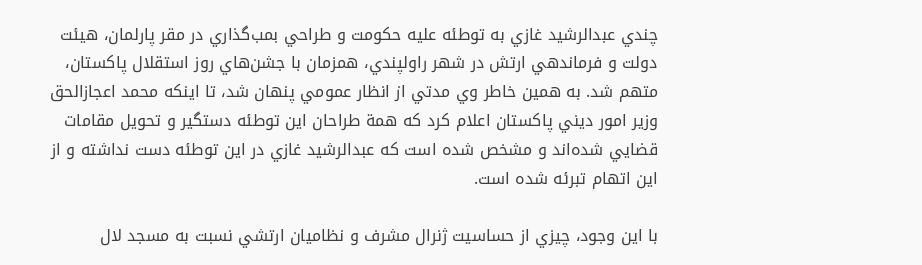چندي عبدالرشيد غازي به توطئه عليه حكومت و طراحي بمب‌گذاري در مقر پارلمان، هيئت دولت و فرماندهي ارتش در شهر راولپندي، همزمان با جشن‌هاي روز استقلال پاكستان، متهم شد. به همين خاطر وي مدتي از انظار عمومي پنهان شد، تا اينكه محمد اعجازالحق وزير امور ديني پاكستان اعلام كرد كه همة طراحان اين توطئه دستگير و تحويل مقامات قضايي شده‌اند و مشخص شده است كه عبدالرشيد غازي در اين توطئه دست نداشته و از اين اتهام تبرئه شده است.

با اين وجود، چيزي از حساسيت ژنرال مشرف و نظاميان ارتشي نسبت به ‌مسجد لال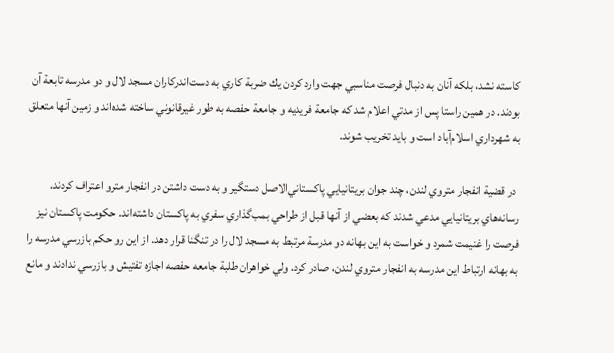كاسته نشد، بلكه آنان به دنبال فرصت مناسبي جهت وارد كردن يك ضربة كاري به دست‌اندركاران ‌مسجد لال و دو مدرسه تابعة آن بودند. در همين راستا پس از مدتي اعلام شد كه جامعة فريديه و جامعة حفصه به طور غيرقانوني ساخته شد‌ه‌اند و زمين آنها متعلق به شهرداري اسلام‌آباد است و بايد تخريب شوند.

 در قضية انفجار متروي لندن، چند جوان بريتانيايي پاكستاني‌الاصل دستگير و به دست داشتن در انفجار مترو اعتراف كردند. رسانه‌هاي بريتانيايي مدعي شدند كه بعضي از آنها قبل از طراحي بمب‌گذاري سفري به پاكستان داشته‌اند. حكومت پاكستان نيز فرصت را غنيمت شمرد و خواست به اين بهانه دو مدرسة مرتبط به ‌مسجد لال را در تنگنا قرار دهد. از اين رو حكم بازرسي مدرسه را به بهانه ارتباط اين مدرسه به انفجار متروي لندن، صادر كرد. ولي خواهران طلبة جامعه حفصه اجازه تفتيش و بازرسي ندادند و مانع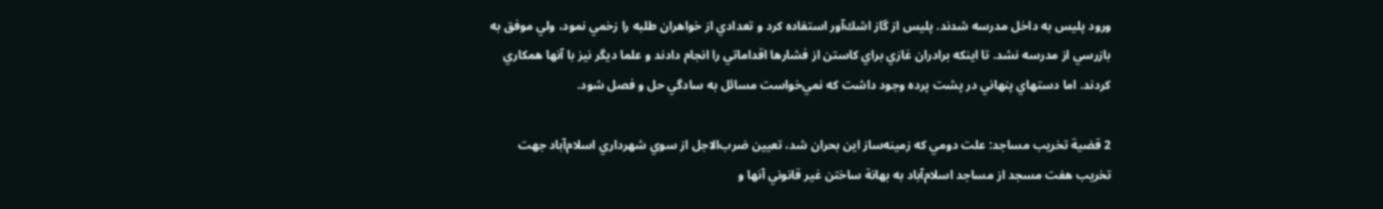ورود پليس به داخل مدرسه شدند. پليس از گاز اشك‌آور استفاده كرد و تعدادي از خواهران طلبه را زخمي نمود، ولي موفق به بازرسي از مدرسه نشد. تا اينكه برادران غازي براي كاستن از فشارها اقداماتي را انجام دادند و علما ديگر نيز با آنها همكاري كردند. اما دستهاي پنهاني در پشت پرده وجود داشت كه نمي‌خواست مسائل به سادگي حل و فصل شود.

2 قضية تخريب مساجد: علت دومي كه زمينه‌ساز اين بحران شد، تعيين ضرب‌الاجل از سوي شهرداري اسلام‌آباد جهت تخريب هفت مسجد از مساجد اسلام‌آباد به بهانة ساختن غير قانوني آنها و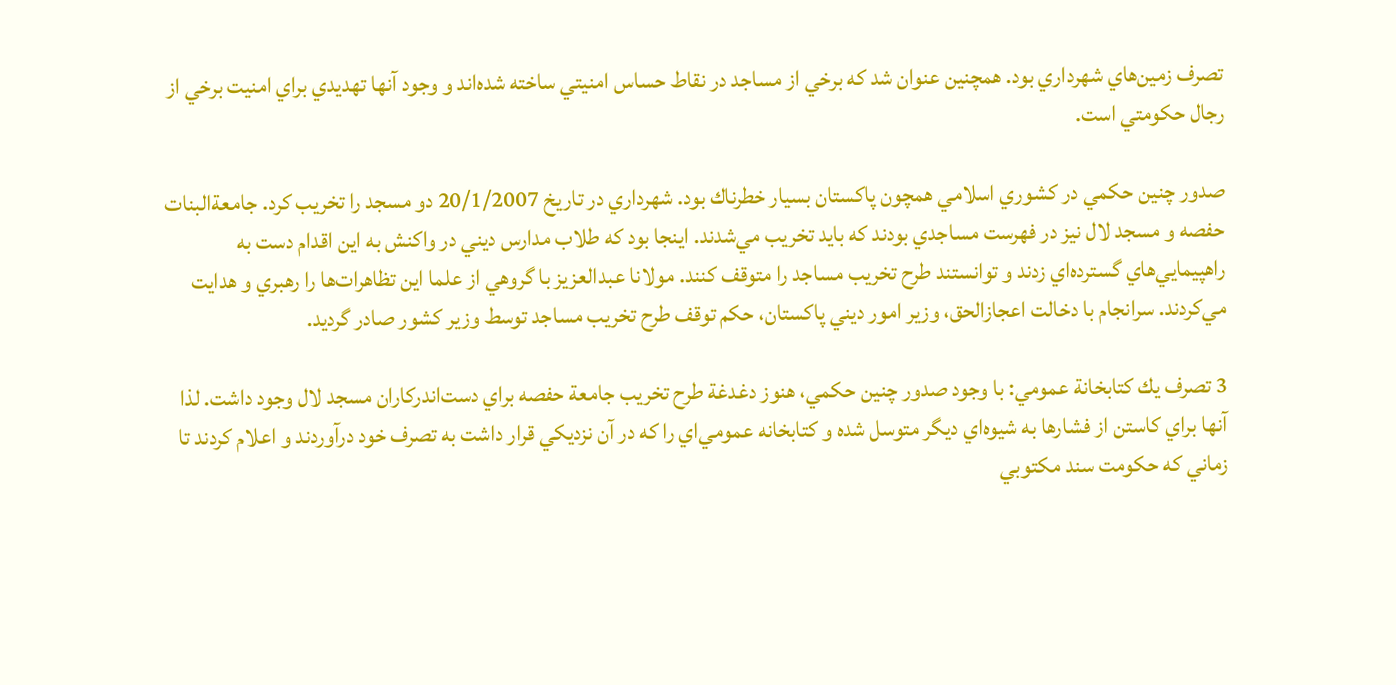تصرف زمين‌هاي شهرداري بود. همچنين عنوان ‌شد كه برخي از مساجد در نقاط حساس امنيتي ساخته شده‌اند و وجود آنها تهديدي براي امنيت برخي از رجال حكومتي است.

صدور چنين حكمي در كشوري اسلامي همچون پاكستان بسيار خطرناك بود. شهرداري در تاريخ 20/1/2007 دو مسجد را تخريب كرد. جامعةالبنات حفصه و ‌‌‌‌مسجد لال نيز در فهرست مساجدي بودند كه بايد تخريب مي‌شدند. اينجا بود كه طلاب مدارس ديني در واكنش به اين اقدام دست به راهپيمايي‌هاي گسترده‌اي زدند و توانستند طرح تخريب مساجد را متوقف كنند. مولانا عبدالعزيز با گروهي از علما اين تظاهرات‌ها را رهبري و هدايت مي‌كردند. سرانجام با دخالت اعجازالحق، وزير امور ديني پاكستان، حكم توقف طرح تخريب مساجد توسط وزير كشور صادر گرديد.

3 تصرف يك كتابخانة عمومي: با وجود صدور چنين حكمي، هنوز دغدغة طرح تخريب جامعة حفصه براي دست‌اندركاران مسجد لال وجود داشت. لذا آنها براي كاستن از فشارها به شيوه‌اي ديگر متوسل شده و كتابخانه عمومي‌اي را كه در آن نزديكي قرار داشت به تصرف خود درآوردند و اعلام كردند تا زماني كه حكومت سند مكتوبي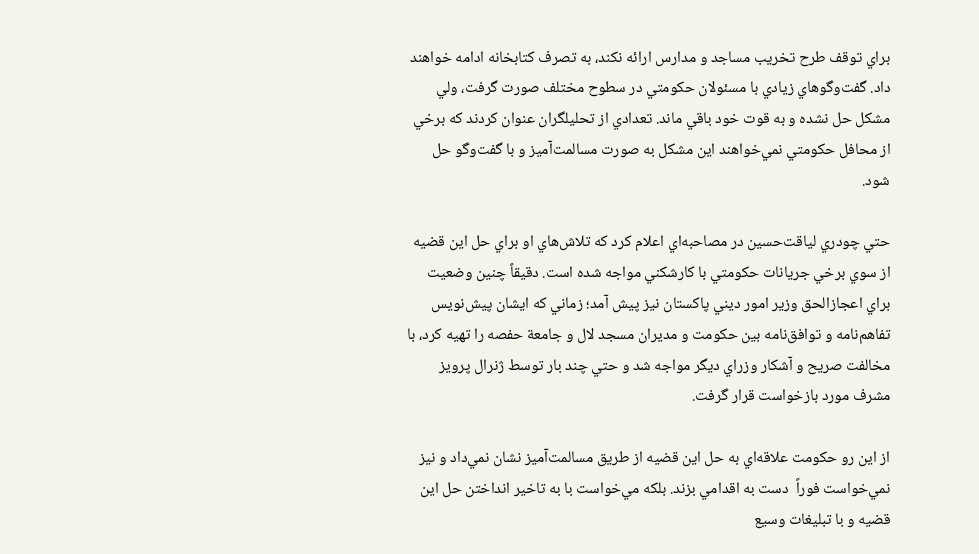براي توقف طرح تخريب مساجد و مدارس ارائه نكند، به تصرف كتابخانه ادامه خواهند داد. گفت‌وگوهاي زيادي با مسئولان حكومتي در سطوح مختلف صورت گرفت، ولي مشكل حل نشده و به قوت خود باقي ماند. تعدادي از تحليلگران عنوان كردند كه برخي از محافل حكومتي نمي‌خواهند اين مشكل به صورت مسالمت‌‌‌‌آميز و با گفت‌وگو حل شود.

حتي چودري لياقت‌حسين در مصاحبه‌اي اعلام كرد كه تلاش‌هاي او براي حل اين قضيه از سوي برخي جريانات حكومتي با كارشكني مواجه شده است. دقيقاً چنين وضعيت براي اعجازالحق وزير امور ديني پاكستان نيز پيش آمد؛ زماني كه ايشان پيش‌‌‌‌‌نويس تفاهم‌نامه و توافق‌نامه بين حكومت و مديران ‌مسجد لال و جامعة حفصه را تهيه كرد، با مخالفت صريح و آشكار وزراي ديگر مواجه شد و حتي چند بار توسط ژنرال پرويز مشرف مورد بازخواست قرار گرفت.

از اين رو حكومت علاقه‌اي به حل اين قضيه از طريق مسالمت‌آميز نشان نمي‌داد و نيز نمي‌خواست فوراً  دست به اقدامي بزند. بلكه مي‌خواست با به تاخير انداختن حل اين قضيه و با تبليغات وسيع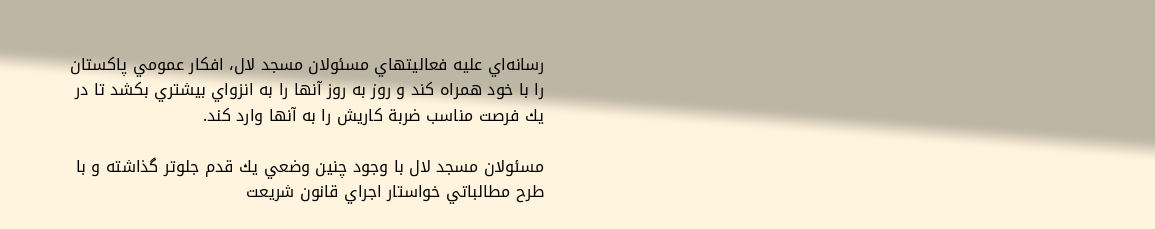رسانه‌‌اي عليه فعاليتهاي مسئولان مسجد لال، افكار عمومي پاكستان را با خود همراه كند و روز به روز آنها را به انزواي بيشتري بكشد تا در يك فرصت مناسب ضربة كاريش را به آنها وارد كند.

مسئولان ‌مسجد لال با وجود چنين وضعي يك قدم جلوتر گذاشته و با طرح مطالباتي خواستار اجراي قانون شريعت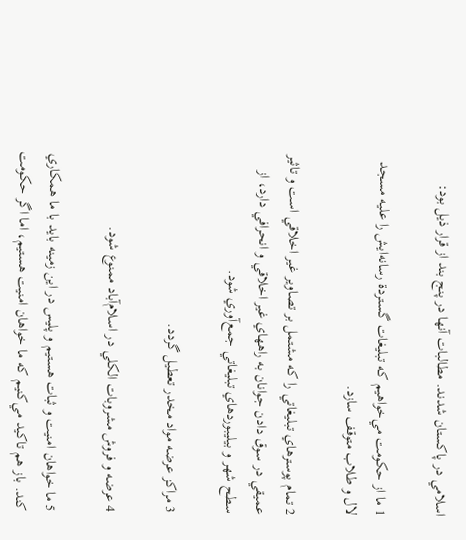اسلامي در پاكستان شدند. مطالبات آنها در پنج بند از قرار ذيل بود:

1 ما از حكومت مي‌خواهيم كه تبليغات گستردة رسانه‌ايش را عليه مسجد لال و طلاب متوقف سازد.

2 تمام پوسترهاي تبليغاتي را كه مشتمل بر تصاوير غير اخلاقي است و تاثير عميقي در سوق دادن جوانان به راههاي غير اخلاقي و انحرافي دارد، از سطح شهر و بيليبوردهاي تبليغاتي جمع‌آوري شود.

3 مراكز عرضه مواد مخدر تعطيل گردد.

4 عرضه و فروش مشروبات الكلي در اسلام‌آباد ممنوع شود.

5 ما خواهان امنيت و ثبات هستيم و پليس در اين زمينه بايد با ما همكاري كند. باز هم تاكيد مي‌كنيم كه ما خواهان امنيت هستيم، اما اگر حكومت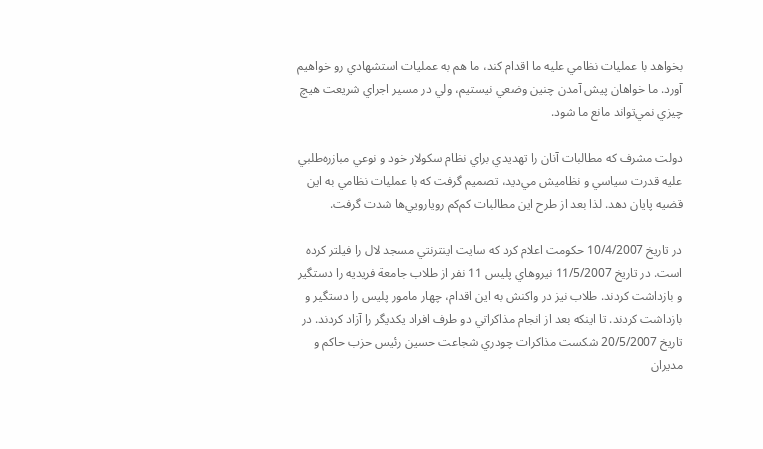بخواهد با عمليات نظامي عليه ما اقدام كند، ما هم به عمليات استشهادي رو خواهيم آورد. ما خواهان پيش آمدن چنين وضعي نيستيم، ولي در مسير اجراي شريعت هيچ چيزي نمي‌تواند مانع ما شود.

دولت مشرف كه مطالبات آنان را تهديدي براي نظام سكولار خود و نوعي مبازره‌طلبي عليه قدرت سياسي و نظاميش مي‌ديد، تصميم گرفت كه با عمليات نظامي به اين قضيه پايان دهد. لذا بعد از طرح اين مطالبات كم‌كم رويارويي‌ها شدت گرفت.

در تاريخ 10/4/2007 حكومت اعلام كرد كه سايت اينترنتي مسجد لال را فيلتر كرده است. در تاريخ 11/5/2007 نيروهاي پليس 11 نفر از طلاب جامعة فريديه را دستگير و بازداشت كردند. طلاب نيز در واكنش به اين اقدام، چهار مامور پليس را دستگير و بازداشت كردند. تا اينكه بعد از انجام مذاكراتي دو طرف افراد يكديگر را آزاد كردند. در تاريخ 20/5/2007 شكست مذاكرات چودري شجاعت حسين رئيس حزب حاكم و مديران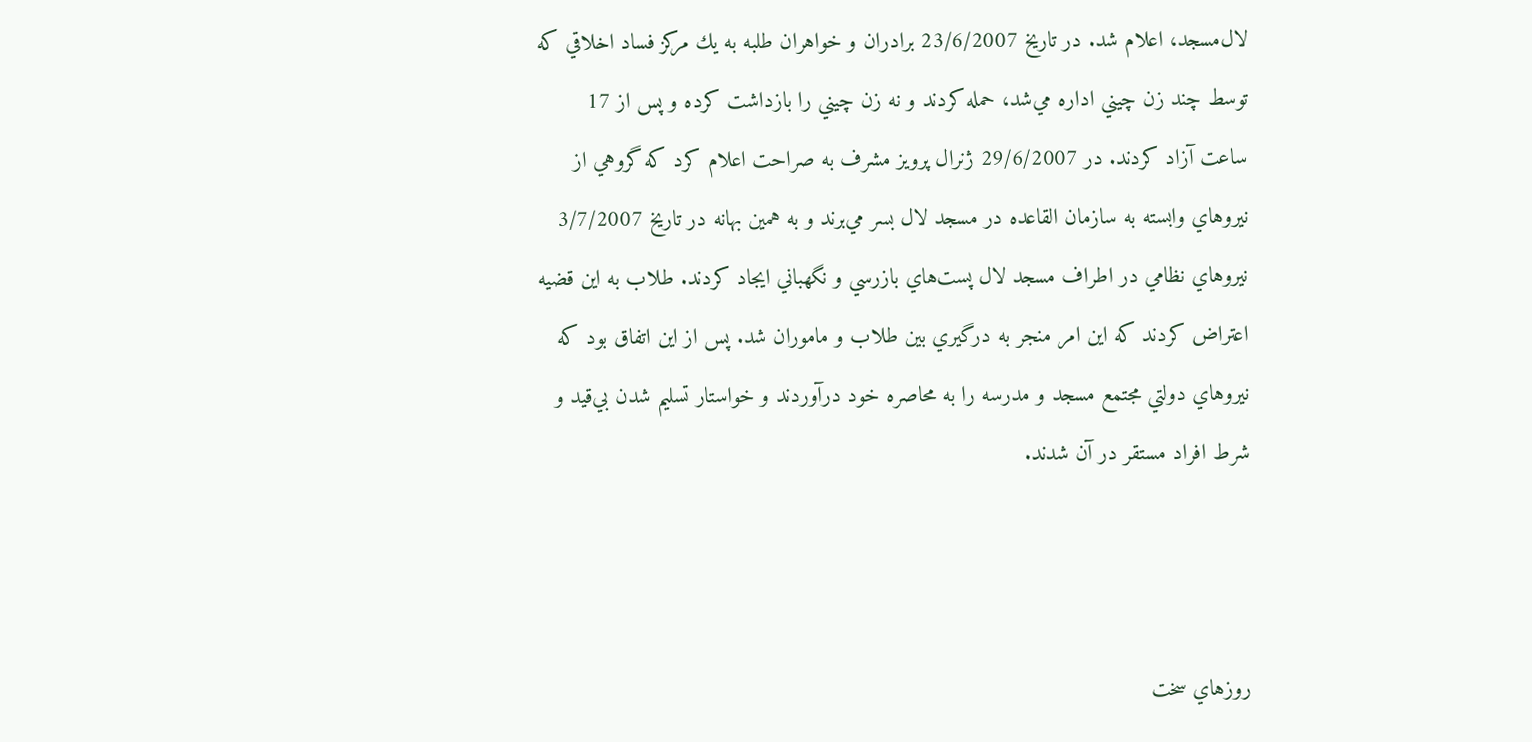لال‌مسجد، اعلام شد. در تاريخ 23/6/2007 برادران و خواهران طلبه به يك مركز فساد اخلاقي كه توسط چند زن چيني اداره مي‌شد، حمله كردند و نه زن چيني را بازداشت كرده و پس از 17 ساعت آزاد كردند. در 29/6/2007 ژنرال پرويز مشرف به صراحت اعلام كرد كه گروهي از نيروهاي وابسته به سازمان القاعده در ‌مسجد لال بسر مي‌برند و به همين بهانه در تاريخ 3/7/2007 نيروهاي نظامي در اطراف ‌مسجد لال پست‌هاي بازرسي و نگهباني ايجاد كردند. طلاب به اين قضيه اعتراض كردند كه اين امر منجر به درگيري بين طلاب و ماموران شد. پس از اين اتفاق بود كه نيروهاي دولتي مجتمع مسجد و مدرسه را به محاصره خود درآوردند و خواستار تسليم شدن بي‌قيد و شرط افراد مستقر در آن شدند.



روزهاي سخت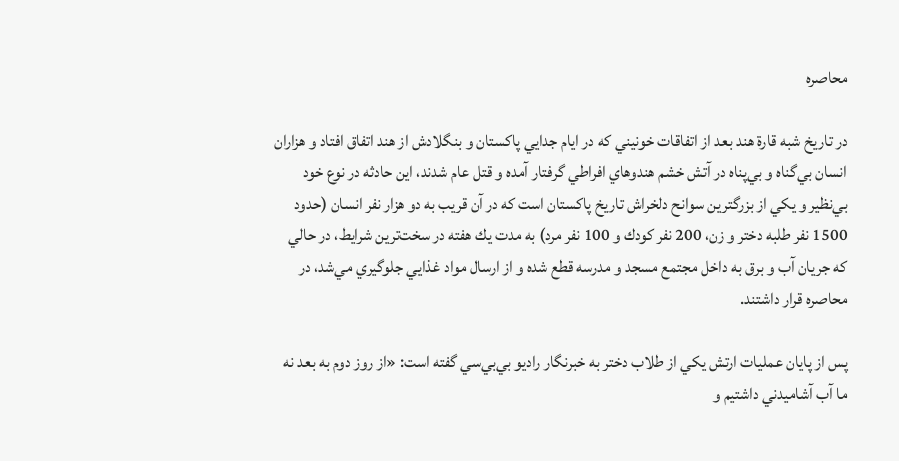محاصره

در تاريخ شبه‌ قارة هند بعد از اتفاقات خونيني كه در ايام جدايي پاكستان و بنگلادش از هند اتفاق افتاد و هزاران انسان بي‌گناه و بي‌پناه در آتش خشم هندوهاي افراطي گرفتار آمده و قتل عام شدند، اين حادثه در نوع خود بي‌نظير و يكي از بزرگترين سوانح دلخراش تاريخ پاكستان است كه در آن قريب به دو هزار نفر انسان (حدود 1500 نفر طلبه دختر و زن، 200 نفر كودك و 100 نفر مرد) به مدت يك هفته در سخت‌ترين شرايط، در حالي كه جريان آب و برق به داخل مجتمع مسجد و مدرسه قطع شده و از ارسال مواد غذايي جلوگيري مي‌شد، در محاصره قرار داشتند.

پس از پايان عمليات ارتش يكي از طلاب دختر به خبرنگار راديو بي‌بي‌سي گفته است: «از روز دوم به بعد نه ما آب آشاميدني داشتيم و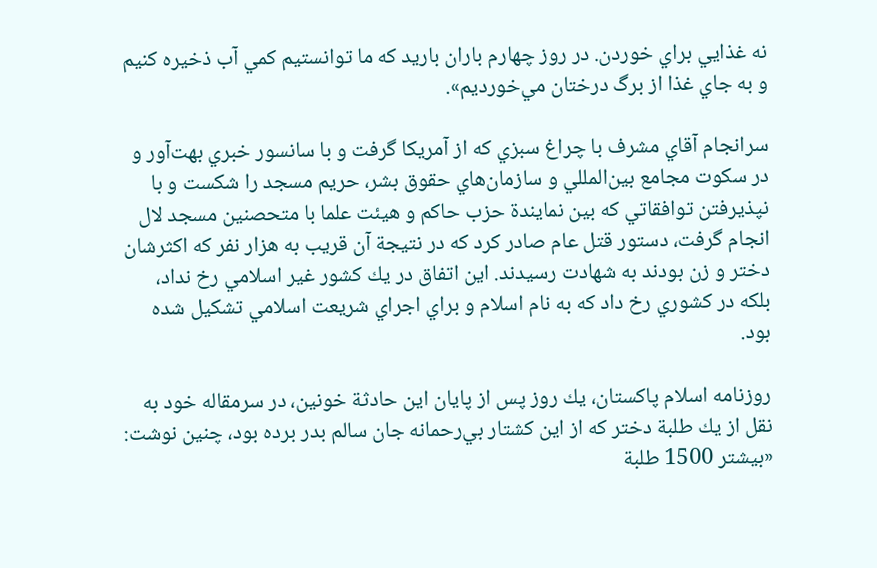نه غذايي براي خوردن. در روز چهارم باران باريد كه ما توانستيم كمي آب ذخيره كنيم و به جاي غذا از برگ درختان مي‌خورديم».

سرانجام آقاي مشرف با چراغ سبزي كه از آمريكا گرفت و با سانسور خبري بهت‌آور و در سكوت مجامع بين‌المللي و سازمان‌هاي حقوق بشر، حريم مسجد را شكست و با نپذيرفتن توافقاتي كه بين نمايندة حزب حاكم و هيئت علما با متحصنين مسجد لال انجام گرفت، دستور قتل عام صادر كرد كه در نتيجة آن قريب به هزار نفر كه اكثرشان دختر و زن بودند به شهادت رسيدند. اين اتفاق در يك كشور غير اسلامي رخ نداد، بلكه در كشوري رخ داد كه به نام اسلام و براي اجراي شريعت اسلامي تشكيل شده بود.

روزنامه اسلام پاكستان، يك روز پس از پايان اين حادثة خونين، در سرمقاله خود به نقل از يك طلبة دختر كه از اين كشتار بي‌رحمانه جان سالم بدر برده بود، چنين نوشت: «بيشتر 1500 طلبة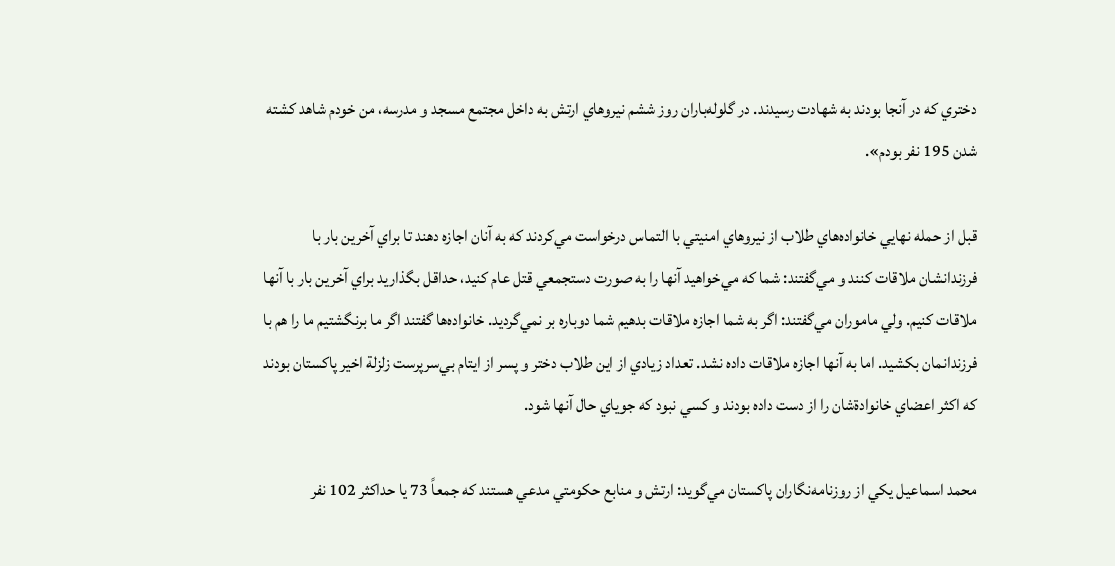دختري كه در آنجا بودند به شهادت رسيدند. در گلوله‌باران روز ششم نيروهاي ارتش به داخل مجتمع مسجد و مدرسه، من خودم شاهد كشته شدن 195 نفر بودم».

قبل از حمله‌ نهايي خانواده‌هاي طلاب از نيروهاي امنيتي با التماس درخواست مي‌كردند كه به آنان اجازه دهند تا براي آخرين بار با فرزندانشان ملاقات كنند و مي‌گفتند: شما كه مي‌خواهيد آنها را به صورت دستجمعي قتل‌ عام كنيد، حداقل بگذاريد براي آخرين بار با آنها ملاقات كنيم. ولي ماموران‌ مي‌گفتند: اگر به شما اجازه ملاقات بدهيم شما دوباره بر نمي‌گرديد. خانواده‌ها ‌گفتند اگر ما برنگشتيم ما را هم با فرزندانمان بكشيد. اما به آنها اجازه ملاقات داده نشد. تعداد زيادي از اين طلاب دختر و پسر از ايتام بي‌سرپرست زلزلة اخير پاكستان بودند كه اكثر اعضاي خانوادة‌شان را از دست داده بودند و كسي نبود كه جوياي حال آنها شود.

محمد اسماعيل يكي از روزنامه‌نگاران پاكستان مي‌گويد: ارتش و منابع حكومتي مدعي هستند كه جمعاً 73 يا حداكثر 102 نفر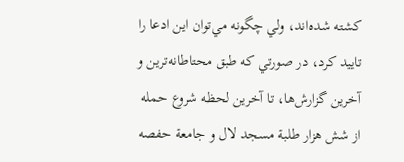كشته شده‌اند، ولي چگونه مي‌توان اين ادعا را تاييد كرد، در صورتي كه طبق محتاطانه‌‌ترين و آخرين گزارش‌ها، تا آخرين لحظه شروع حمله از شش هزار طلبة مسجد لال و جامعة حفصه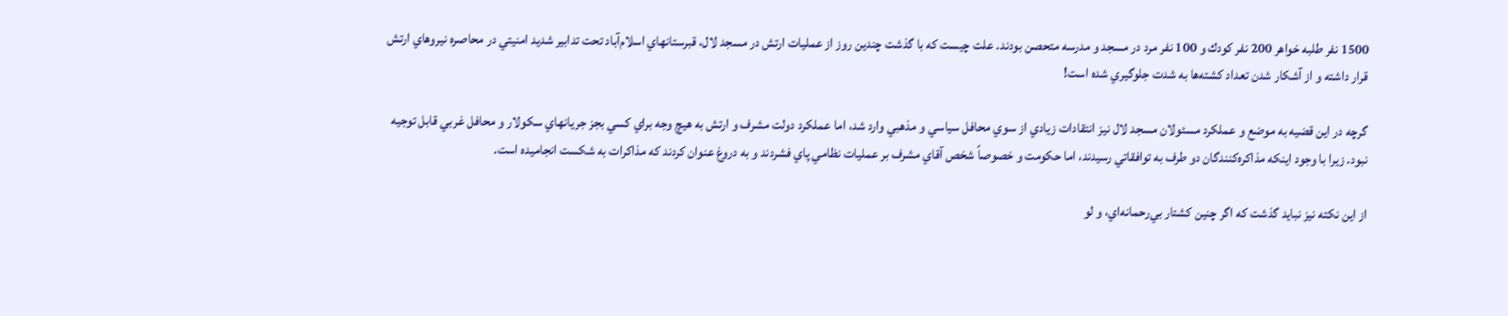1500 نفر طلبه خواهر 200 نفر كودك و 100 نفر مرد در مسجد و مدرسه متحصن بودند. علت چيست كه با گذشت چندين روز از عمليات ارتش در مسجد لال، قبرستانهاي اسلام‌آباد تحت تدابير شديد امنيتي در محاصره نيروهاي ارتش قرار داشته‌ و از آشكار شدن تعداد كشته‌ها به شدت جلوگيري شده است!

گرچه در اين قضيه به موضع و عملكرد مسئولان مسجد لال نيز انتقادات زيادي از سوي محافل سياسي و مذهبي وارد شد، اما عملكرد دولت مشرف و ارتش به هيچ وجه براي كسي بجز جريانهاي سكولار و محافل غربي قابل توجيه نبود. زيرا با وجود اينكه مذاكره‌كنندگان دو طرف به توافقاتي رسيدند، اما حكومت و خصوصاً شخص آقاي مشرف بر عمليات نظامي پاي فشردند و به دروغ عنوان كردند كه مذاكرات به شكست انجاميده است.

از اين نكته نيز نبايد گذشت كه اگر چنين كشتار بي‌رحمانه‌اي، و لو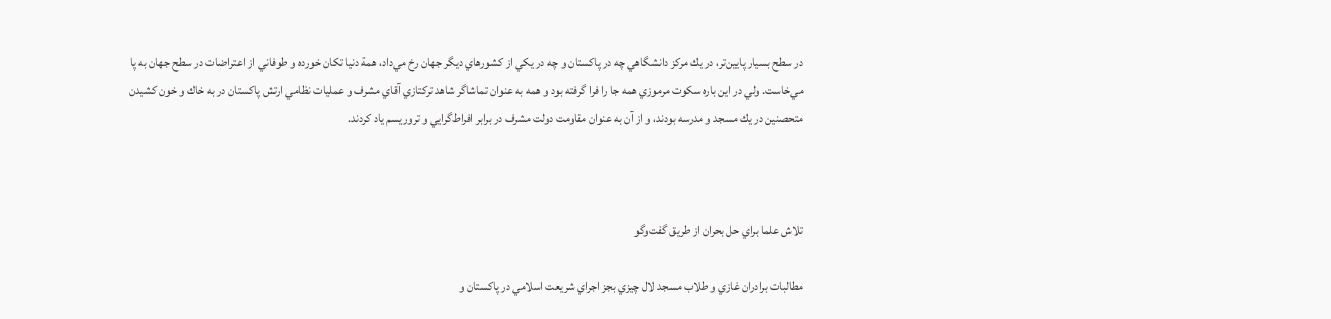در سطح بسيار پايين‌تر، در يك مركز دانشگاهي چه در پاكستان و چه در يكي از كشورهاي ديگر جهان رخ مي‌داد، همة دنيا تكان ‌خورده و طوفاني از اعتراضات در سطح جهان به پا مي‌‌خاست. ولي در اين باره سكوت مرموزي همه جا را فرا گرفته بود و همه به عنوان تماشاگر شاهد تركتازي آقاي مشرف و عمليات نظامي ارتش پاكستان در به خاك و خون كشيدن متحصنين در يك مسجد و مدرسه بودند، و از آن به عنوان مقاومت دولت مشرف در برابر افراط‌گرايي و تروريسم ياد كردند.



تلاش علما براي حل بحران از طريق گفت‌وگو

مطالبات برادران غازي و طلاب مسجد لال چيزي بجز اجراي شريعت اسلامي در پاكستان و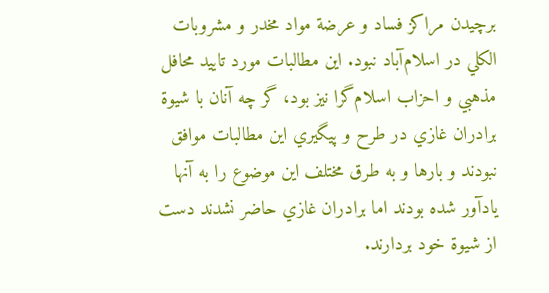برچيدن مراكز فساد و عرضة مواد مخدر و مشروبات الكلي در اسلام‌آباد نبود. اين مطالبات مورد تاييد محافل مذهبي و احزاب اسلام‌گرا نيز بود، گر چه آنان با شيوة برادران غازي در طرح و پيگيري اين مطالبات موافق نبودند و بارها و به طرق مختلف اين موضوع را به آنها يادآور شده بودند اما برادران غازي حاضر نشدند دست از شيوة خود بردارند.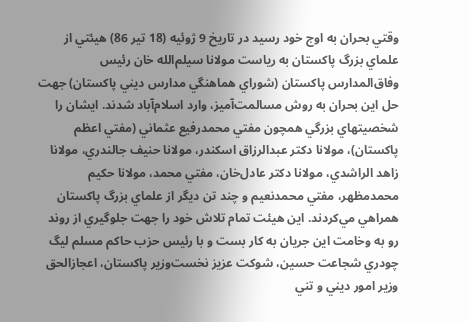وقتي بحران به اوج خود رسيد در تاريخ 9 ژوئيه (18 تير 86) هيئتي از علماي بزرگ پاكستان به رياست مولانا سيلم‌الله خان رئيس وفاق‌المدارس پاكستان (شوراي هماهنگي مدارس ديني پاكستان) جهت حل اين بحران به روش مسالمت‌آميز، وارد اسلام‌آباد شدند. ايشان را شخصيتهاي بزرگي همچون مفتي محمدرفيع عثماني (مفتي اعظم پاكستان)، مولانا دكتر عبدالرزاق اسكندر، مولانا حنيف جالندري، مولانا زاهد الراشدي، مولانا دكتر عادل‌خان، مفتي محمد، مولانا حكيم‌ محمدمظهر، مفتي محمدنعيم و چند تن ديگر از علماي بزرگ پاكستان همراهي مي‌كردند. اين هيئت تمام تلاش خود را جهت جلوگيري از روند رو به وخامت اين جريان به كار بست و با رئيس حزب حاكم مسلم ليگ چودري شجاعت حسين، شوكت عزيز نخست‌وزير پاكستان، اعجازالحق وزير امور ديني و تني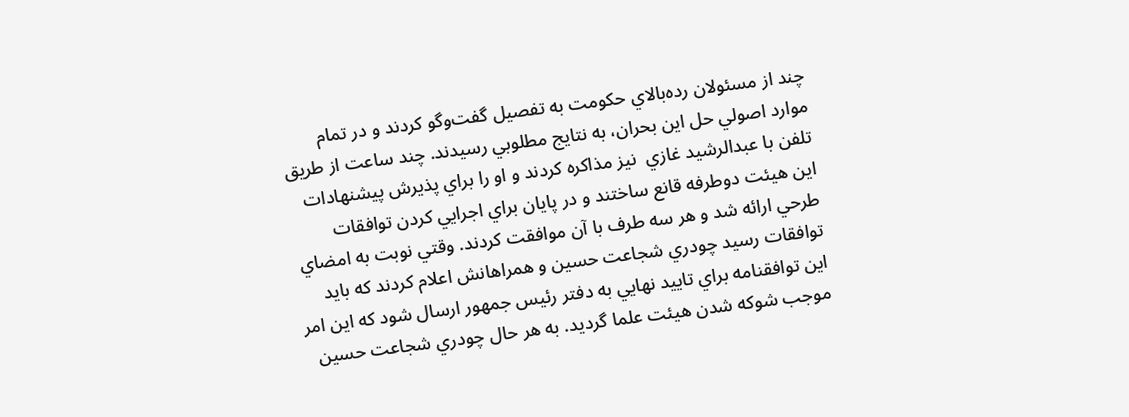چند از مسئولان رده‌بالاي حكومت به تفصيل گفت‌وگو كردند و در تمام موارد اصولي حل اين بحران، به نتايج مطلوبي رسيدند. چند ساعت از طريق تلفن با عبدالرشيد غازي  نيز مذاكره كردند و او را براي پذيرش پيشنهادات اين هيئت دوطرفه قانع ساختند و در پايان براي اجرايي كردن توافقات طرحي ارائه شد و هر سه طرف با آن موافقت كردند. وقتي نوبت به امضاي توافقات رسيد چودري شجاعت حسين و همراهانش اعلام كردند كه بايد اين توافقنامه براي تاييد نهايي به دفتر رئيس جمهور ارسال شود كه اين امر موجب شوكه شدن هيئت علما گرديد. به هر حال چودري شجاعت حسين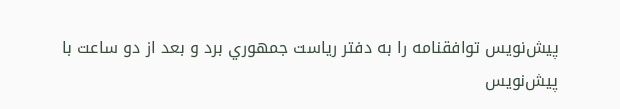پيش‌نويس توافقنامه را به دفتر رياست جمهوري برد و بعد از دو ساعت با پيش‌نويس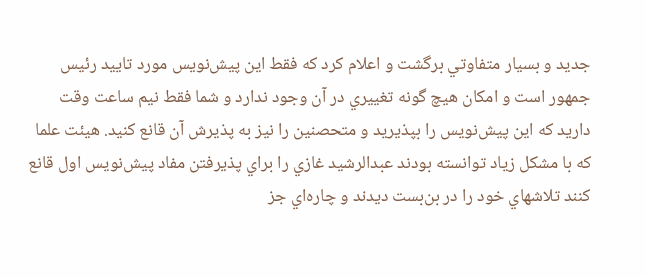جديد و بسيار متفاوتي برگشت و اعلام كرد كه فقط اين پيش‌نويس مورد تاييد رئيس جمهور است و امكان هيچ گونه تغييري در آن وجود ندارد و شما فقط نيم ساعت وقت داريد كه اين پيش‌نويس را بپذيريد و متحصنين را نيز به پذيرش آن قانع كنيد. هيئت علما كه با مشكل زياد توانسته بودند عبدالرشيد غازي را براي پذيرفتن مفاد پيش‌نويس اول قانع كنند تلاشهاي خود را در بن‌بست ديدند و چاره‌اي جز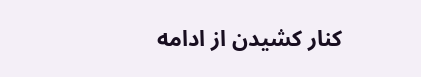كنار كشيدن از ادامه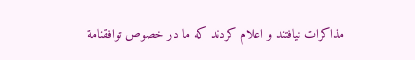مذاكرات نيافتند و اعلام كردند كه ما در خصوص توافقنامة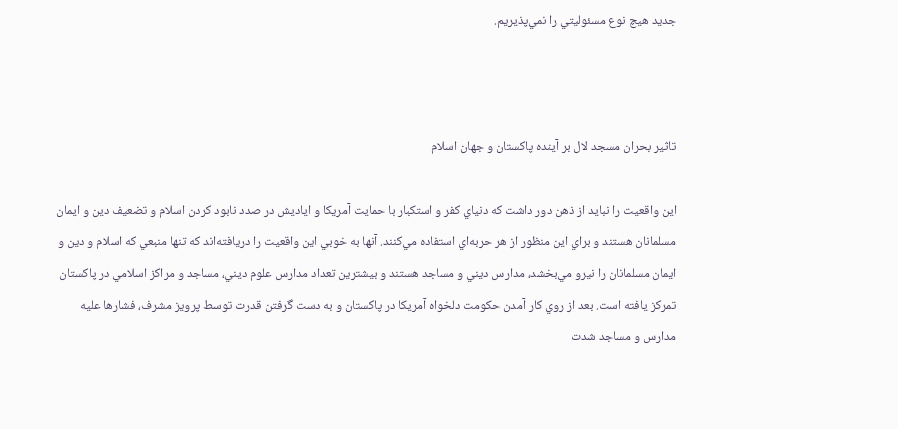جديد هيچ نوع مسئوليتي را نمي‌پذيريم.



تاثير بحران مسجد لال بر آينده پاكستان و جهان اسلام

اين واقعيت را نبايد از ذهن دور داشت كه دنياي كفر و استكبار با حمايت آمريكا و اياديش در صدد نابود كردن اسلام و تضعيف دين و ايمان مسلمانان هستند و براي اين منظور از هر حربه‌اي استفاده مي‌كنند. آنها به خوبي اين واقعيت را دريافته‌اند كه تنها منبعي كه اسلام و دين و ايمان مسلمانان را نيرو مي‌بخشد، مدارس ديني و مساجد هستند و بيشترين تعداد مدارس علوم ديني، مساجد و مراكز اسلامي در پاكستان تمركز يافته است. بعد از روي كار آمدن حكومت دلخواه آمريكا در پاكستان و به دست گرفتن قدرت توسط پرويز مشرف، فشارها عليه مدارس و مساجد شدت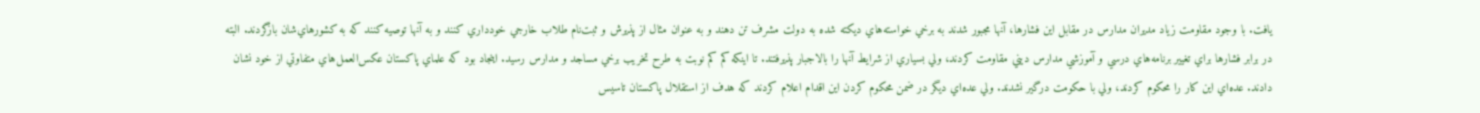يافت. با وجود مقاومت زياد مديران مدارس در مقابل اين فشارها، آنها مجبور شدند به برخي خواسته‌هاي ديكته شده به دولت مشرف تن دهند و به عنوان مثال از پذيرش و ثبت‌نام طلاب خارجي خودداري كنند و به آنها توصيه كنند كه به كشورهاي‌شان بازگردند. البته در برابر فشارها براي تغيير برنامه‌هاي درسي و آموزشي مدارس ديني مقاومت كردند، ولي بسياري از شرايط آنها را بالاجبار پذيرفتند. تا اينكه كم كم نوبت به طرح تخريب برخي مساجد و مدارس رسيد. اينجاد بود كه علماي پاكستان عكس‌العمل‌هاي متفاوتي از خود نشان دادند. عده‌اي اين كار را محكوم كردند، ولي با حكومت درگير نشدند. ولي عده‌اي ديگر در ضمن محكوم كردن اين اقدام اعلام كردند كه هدف از استقلال پاكستان تاسيس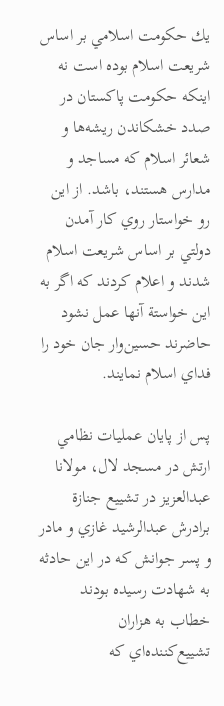يك حكومت اسلامي بر اساس شريعت اسلام بوده است نه اينكه حكومت پاكستان در صدد خشكاندن ريشه‌ها و شعائر اسلام كه مساجد و مدارس هستند، باشد. از اين رو خواستار روي كار آمدن دولتي بر اساس شريعت اسلام شدند و اعلام كردند كه اگر به اين خواستة آنها عمل نشود حاضرند حسين‌وار جان خود را فداي اسلام نمايند.

پس از پايان عمليات نظامي ارتش در مسجد لال، مولانا عبدالعزيز در تشييع جنازة برادرش عبدالرشيد غازي و مادر و پسر جوانش كه در اين حادثه به شهادت رسيده بودند خطاب به هزاران تشييع‌كننده‌اي كه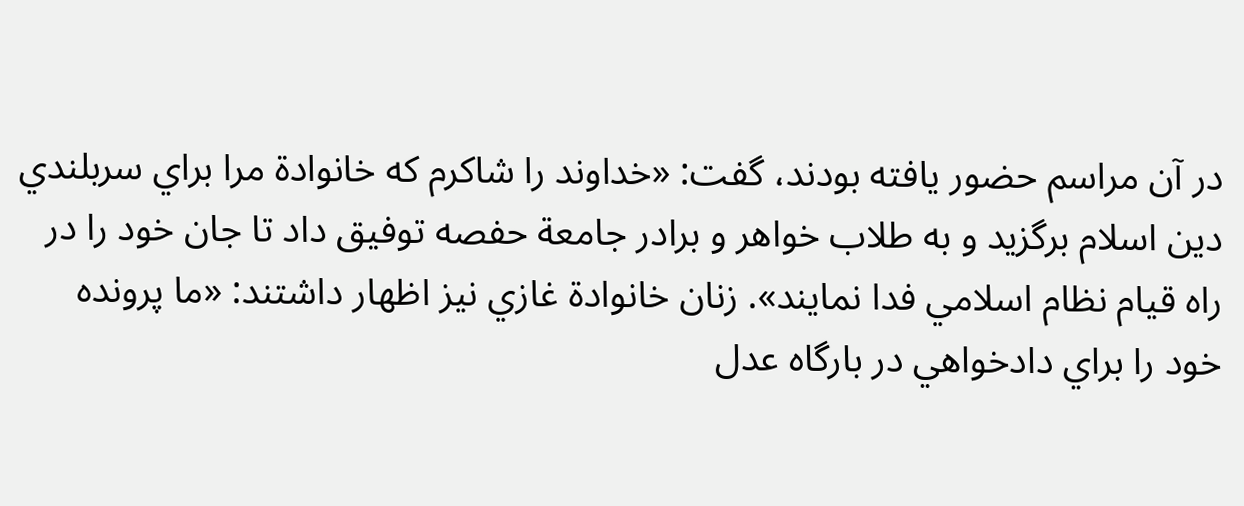در آن مراسم حضور يافته بودند، گفت: «خداوند را شاكرم كه خانوادة مرا براي سربلندي دين اسلام برگزيد و به طلاب خواهر و برادر جامعة حفصه توفيق داد تا جان خود را در راه قيام نظام اسلامي فدا نمايند». زنان خانوادة غازي نيز اظهار داشتند: «ما پرونده خود را براي دادخواهي در بارگاه عدل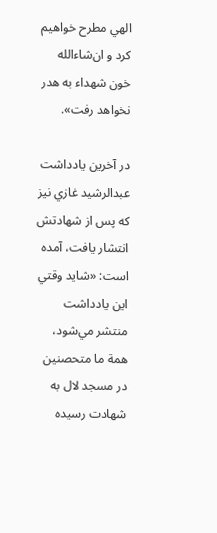الهي مطرح خواهيم كرد و ان‌شاءالله خون شهداء به هدر نخواهد رفت».

در آخرين يادداشت عبدالرشيد غازي نيز كه پس از شهادتش انتشار يافت، آمده است: «شايد وقتي اين يادداشت منتشر مي‌شود، همة ما متحصنين در مسجد لال به شهادت رسيده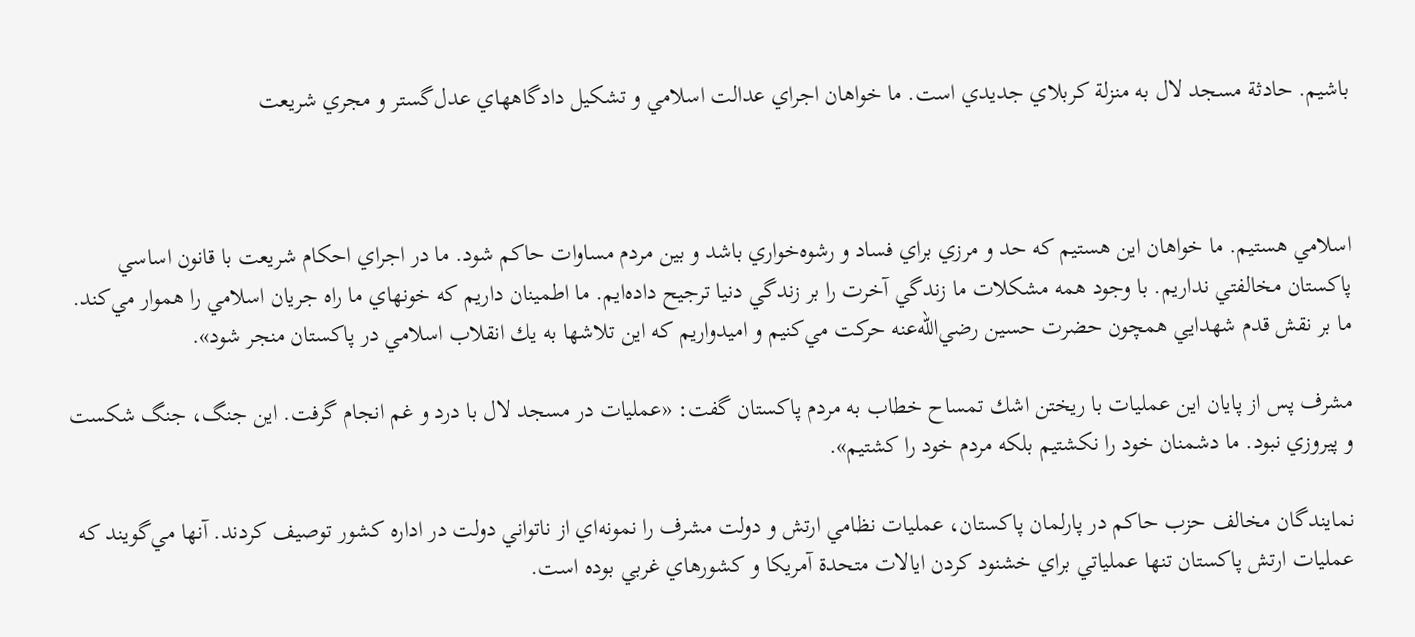باشيم. حادثة مسجد لال به منزلة كربلاي جديدي است. ما خواهان اجراي عدالت اسلامي و تشكيل دادگاههاي عدل‌گستر و مجري شريعت



اسلامي هستيم. ما خواهان اين هستيم كه حد و مرزي براي فساد و رشوه‌خواري باشد و بين مردم مساوات حاكم شود. ما در اجراي احكام شريعت با قانون اساسي پاكستان مخالفتي نداريم. با وجود همه مشكلات ما زندگي آخرت را بر زندگي دنيا ترجيح داده‌ايم. ما اطمينان داريم كه خونهاي ما راه جريان اسلامي را هموار مي‌كند. ما بر نقش قدم شهدايي همچون حضرت حسين رضي‌الله‌عنه حركت مي‌كنيم و اميدواريم كه اين تلاشها به يك انقلاب اسلامي در پاكستان منجر شود».

مشرف پس از پايان اين عمليات با ريختن اشك تمساح خطاب به مردم پاكستان گفت: «عمليات در مسجد لال با درد و غم انجام گرفت. اين جنگ، جنگ شكست و پيروزي نبود. ما دشمنان خود را نكشتيم بلكه مردم خود را كشتيم».

نمايندگان مخالف حزب حاكم در پارلمان پاكستان، عمليات نظامي ارتش و دولت مشرف را نمونه‌اي از ناتواني دولت در اداره كشور توصيف كردند. آنها مي‌گويند كه عمليات ارتش پاكستان تنها عملياتي براي خشنود كردن ايالات متحدة آمريكا و كشورهاي غربي بوده است.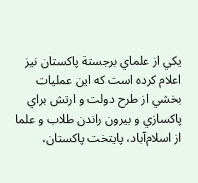يكي از علماي برجستة پاكستان نيز اعلام كرده است كه اين عمليات بخشي از طرح دولت و ارتش براي پاكسازي و بيرون راندن طلاب و علما از اسلام‌آباد، پايتخت پاكستان،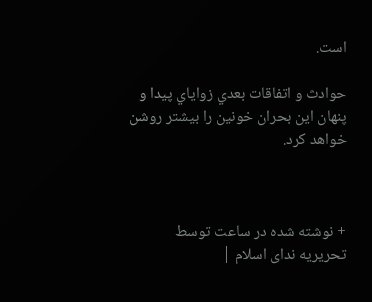است.

حوادث و اتفاقات بعدي زواياي پيدا و پنهان اين بحران خونين را بيشتر روشن خواهد كرد.



+ نوشته شده در ساعت توسط تحريريه ندای اسلام |